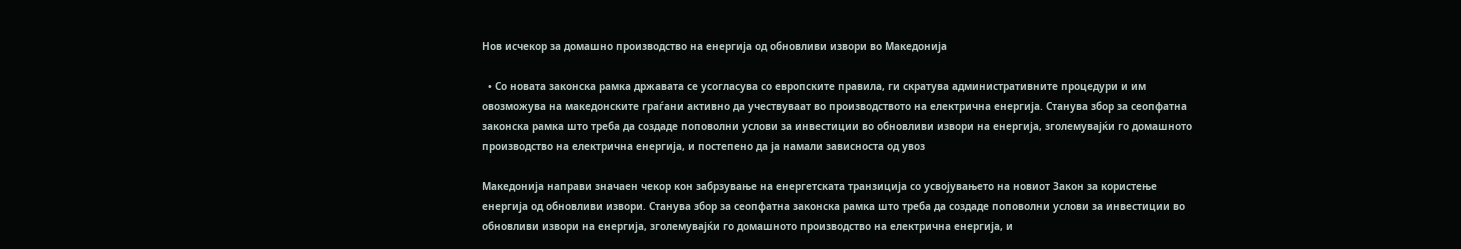Нов исчекор за домашно производство на енергија од обновливи извори во Македонија

  • Со новата законска рамка државата се усогласува со европските правила, ги скратува административните процедури и им овозможува на македонските граѓани активно да учествуваат во производството на електрична енергија. Станува збор за сеопфатна законска рамка што треба да создаде поповолни услови за инвестиции во обновливи извори на енергија, зголемувајќи го домашното производство на електрична енергија, и постепено да ја намали зависноста од увоз

Македонија направи значаен чекор кон забрзување на енергетската транзиција со усвојувањето на новиот Закон за користење енергија од обновливи извори. Станува збор за сеопфатна законска рамка што треба да создаде поповолни услови за инвестиции во обновливи извори на енергија, зголемувајќи го домашното производство на електрична енергија, и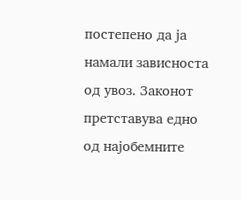постепено да ја намали зависноста од увоз. Законот претставува едно од најобемните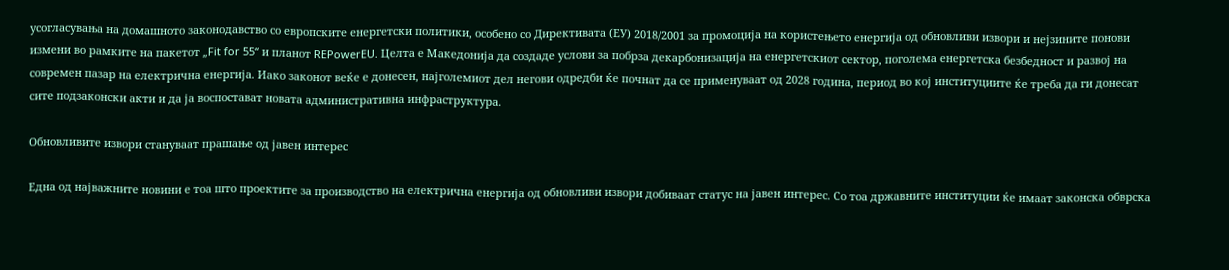усогласувања на домашното законодавство со европските енергетски политики, особено со Директивата (ЕУ) 2018/2001 за промоција на користењето енергија од обновливи извори и нејзините понови измени во рамките на пакетот „Fit for 55“ и планот REPowerEU. Целта е Македонија да создаде услови за побрза декарбонизација на енергетскиот сектор, поголема енергетска безбедност и развој на современ пазар на електрична енергија. Иако законот веќе е донесен, најголемиот дел негови одредби ќе почнат да се применуваат од 2028 година, период во кој институциите ќе треба да ги донесат сите подзаконски акти и да ја воспостават новата административна инфраструктура.

Обновливите извори стануваат прашање од јавен интерес

Една од најважните новини е тоа што проектите за производство на електрична енергија од обновливи извори добиваат статус на јавен интерес. Со тоа државните институции ќе имаат законска обврска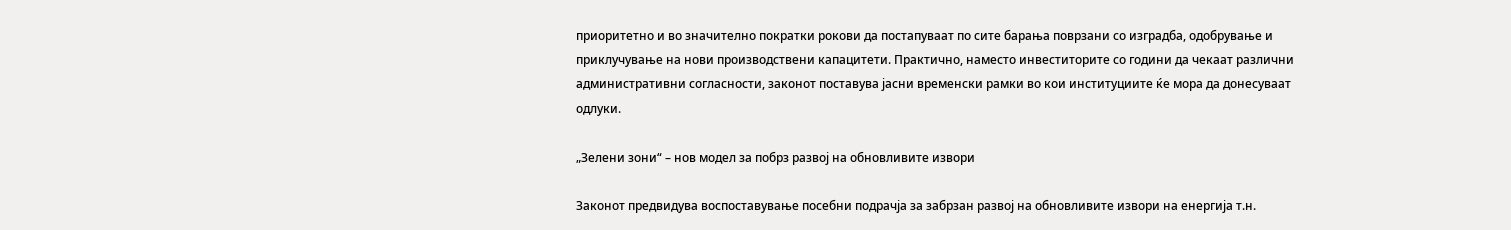приоритетно и во значително пократки рокови да постапуваат по сите барања поврзани со изградба, одобрување и приклучување на нови производствени капацитети. Практично, наместо инвеститорите со години да чекаат различни административни согласности, законот поставува јасни временски рамки во кои институциите ќе мора да донесуваат одлуки.

„Зелени зони“ – нов модел за побрз развој на обновливите извори

Законот предвидува воспоставување посебни подрачја за забрзан развој на обновливите извори на енергија т.н.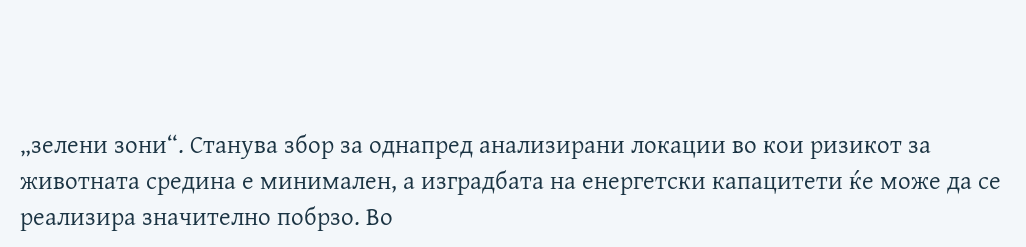„зелени зони“. Станува збор за однапред анализирани локации во кои ризикот за животната средина е минимален, а изградбата на енергетски капацитети ќе може да се реализира значително побрзо. Во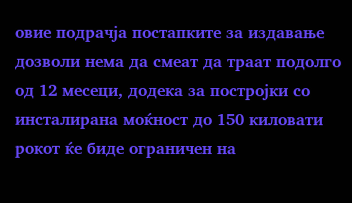овие подрачја постапките за издавање дозволи нема да смеат да траат подолго од 12 месеци, додека за постројки со инсталирана моќност до 150 киловати рокот ќе биде ограничен на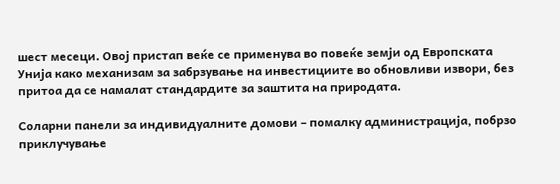шест месеци. Овој пристап веќе се применува во повеќе земји од Европската Унија како механизам за забрзување на инвестициите во обновливи извори, без притоа да се намалат стандардите за заштита на природата.

Соларни панели за индивидуалните домови – помалку администрација, побрзо приклучување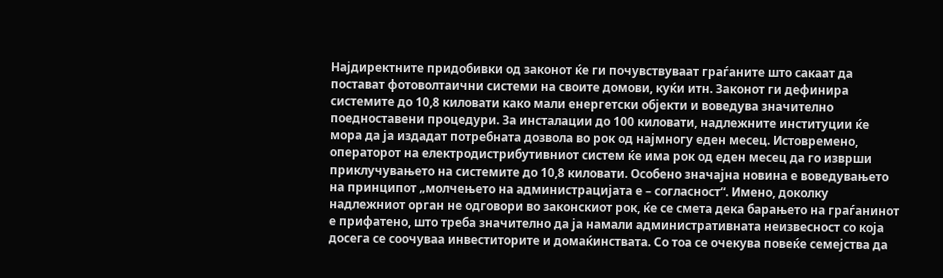Најдиректните придобивки од законот ќе ги почувствуваат граѓаните што сакаат да постават фотоволтаични системи на своите домови, куќи итн. Законот ги дефинира системите до 10,8 киловати како мали енергетски објекти и воведува значително поедноставени процедури. За инсталации до 100 киловати, надлежните институции ќе мора да ја издадат потребната дозвола во рок од најмногу еден месец. Истовремено, операторот на електродистрибутивниот систем ќе има рок од еден месец да го изврши приклучувањето на системите до 10,8 киловати. Особено значајна новина е воведувањето на принципот „молчењето на администрацијата е – согласност“. Имено, доколку надлежниот орган не одговори во законскиот рок, ќе се смета дека барањето на граѓанинот е прифатено, што треба значително да ја намали административната неизвесност со која досега се соочуваа инвеститорите и домаќинствата. Со тоа се очекува повеќе семејства да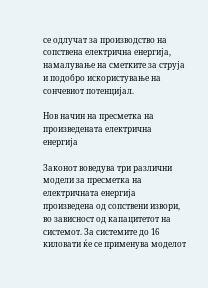се одлучат за производство на сопствена електрична енергија, намалување на сметките за струја и подобро искористување на сончевиот потенцијал.

Нов начин на пресметка на произведената електрична енергија

Законот воведува три различни модели за пресметка на електричната енергија произведена од сопствени извори, во зависност од капацитетот на системот. За системите до 16 киловати ќе се применува моделот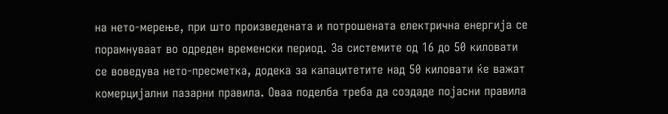на нето-мерење, при што произведената и потрошената електрична енергија се порамнуваат во одреден временски период. За системите од 16 до 50 киловати се воведува нето-пресметка, додека за капацитетите над 50 киловати ќе важат комерцијални пазарни правила. Оваа поделба треба да создаде појасни правила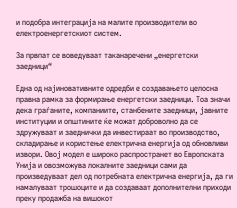и подобра интеграција на малите производители во електроенергетскиот систем.

За првпат се воведуваат таканаречени „енергетски заедници“

Една од најиновативните одредби е создавањето целосна правна рамка за формирање енергетски заедници. Тоа значи дека граѓаните, компаниите, станбените заедници, јавните институции и општините ќе можат доброволно да се здружуваат и заеднички да инвестираат во производство, складирање и користење електрична енергија од обновливи извори. Овој модел е широко распространет во Европската Унија и овозможува локалните заедници сами да произведуваат дел од потребната електрична енергија, да ги намалуваат трошоците и да создаваат дополнителни приходи преку продажба на вишокот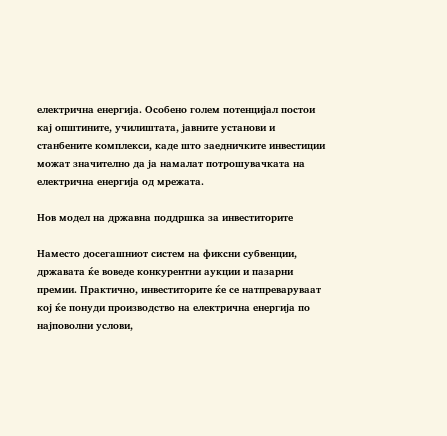електрична енергија. Особено голем потенцијал постои кај општините, училиштата, јавните установи и станбените комплекси, каде што заедничките инвестиции можат значително да ја намалат потрошувачката на електрична енергија од мрежата.

Нов модел на државна поддршка за инвеститорите

Наместо досегашниот систем на фиксни субвенции, државата ќе воведе конкурентни аукции и пазарни премии. Практично, инвеститорите ќе се натпреваруваат кој ќе понуди производство на електрична енергија по најповолни услови,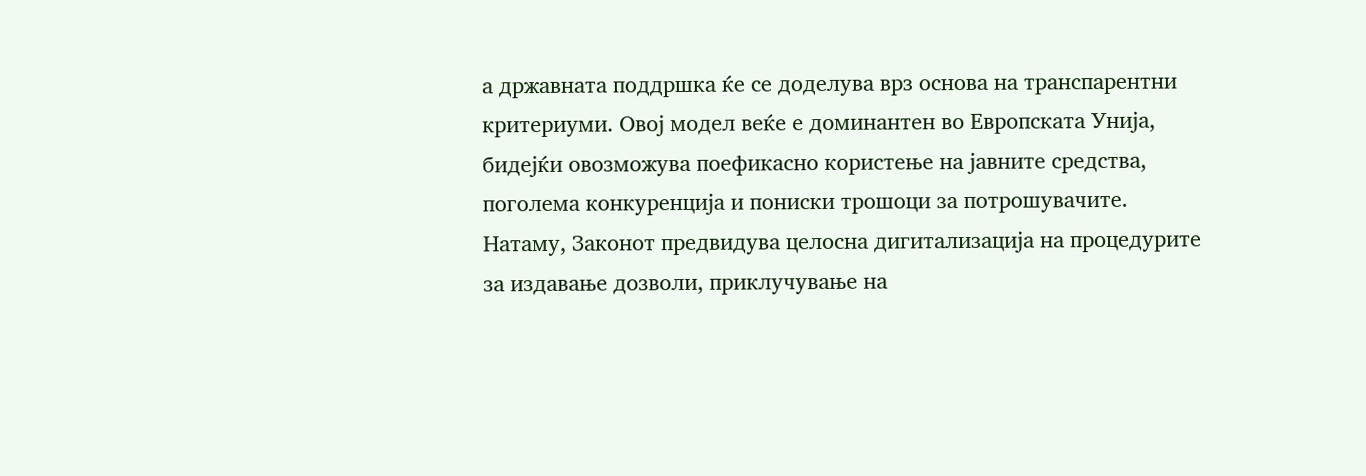а државната поддршка ќе се доделува врз основа на транспарентни критериуми. Овој модел веќе е доминантен во Европската Унија, бидејќи овозможува поефикасно користење на јавните средства, поголема конкуренција и пониски трошоци за потрошувачите. Натаму, Законот предвидува целосна дигитализација на процедурите за издавање дозволи, приклучување на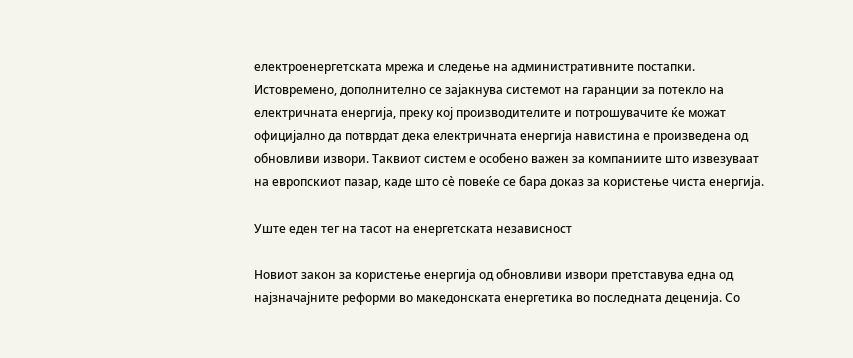електроенергетската мрежа и следење на административните постапки. Истовремено, дополнително се зајакнува системот на гаранции за потекло на електричната енергија, преку кој производителите и потрошувачите ќе можат официјално да потврдат дека електричната енергија навистина е произведена од обновливи извори. Таквиот систем е особено важен за компаниите што извезуваат на европскиот пазар, каде што сè повеќе се бара доказ за користење чиста енергија.

Уште еден тег на тасот на енергетската независност

Новиот закон за користење енергија од обновливи извори претставува една од најзначајните реформи во македонската енергетика во последната деценија. Со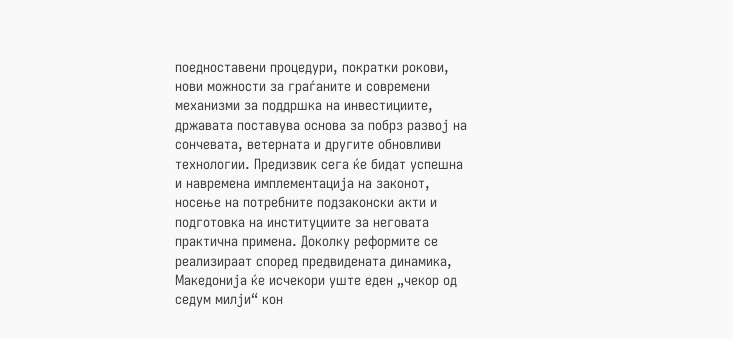поедноставени процедури, пократки рокови, нови можности за граѓаните и современи механизми за поддршка на инвестициите, државата поставува основа за побрз развој на сончевата, ветерната и другите обновливи технологии. Предизвик сега ќе бидат успешна и навремена имплементација на законот, носење на потребните подзаконски акти и подготовка на институциите за неговата практична примена. Доколку реформите се реализираат според предвидената динамика, Македонија ќе исчекори уште еден „чекор од седум милји“ кон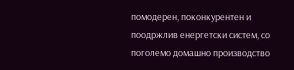помодерен, поконкурентен и поодржлив енергетски систем, со поголемо домашно производство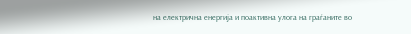на електрична енергија и поактивна улога на граѓаните во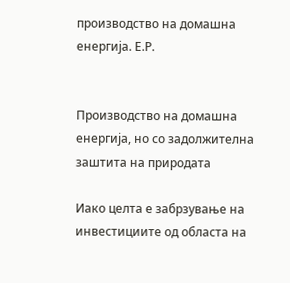производство на домашна енергија. Е.Р.


Производство на домашна енергија, но со задолжителна заштита на природата

Иако целта е забрзување на инвестициите од областа на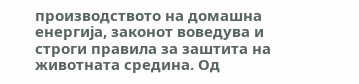производството на домашна енергија, законот воведува и строги правила за заштита на животната средина. Од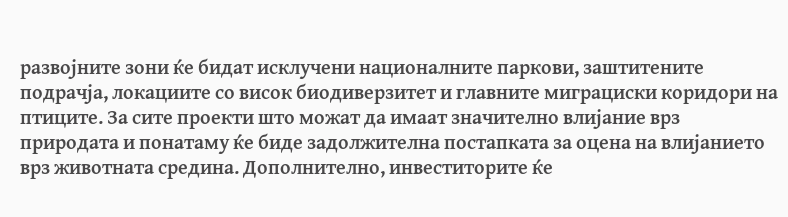развојните зони ќе бидат исклучени националните паркови, заштитените подрачја, локациите со висок биодиверзитет и главните миграциски коридори на птиците. За сите проекти што можат да имаат значително влијание врз природата и понатаму ќе биде задолжителна постапката за оцена на влијанието врз животната средина. Дополнително, инвеститорите ќе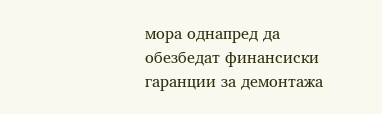мора однапред да обезбедат финансиски гаранции за демонтажа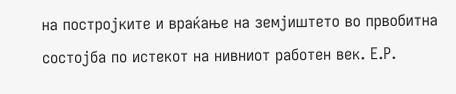на постројките и враќање на земјиштето во првобитна состојба по истекот на нивниот работен век. Е.Р.